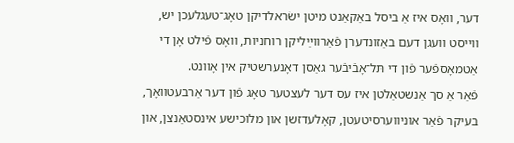דער, וואָס איז אַ ביסל באַקאַנט מיטן ישׂראלדיקן טאָג־טעגלעכן יש, ווייסט וועגן דעם באַזונדערן פֿאַרווײַליקן רוחניות, וואָס פֿילט אָן די אַטמאָספֿער פֿון די תּל־אָבֿיבֿער גאַסן דאָנערשטיק אין אָוונט.
פֿאַר אַ סך אַנשטאַלטן איז עס דער לעצטער טאָג פֿון דער אַרבעטוואָך, בעיקר פֿאַר אוניווערסיטעטן, קאָלעדזשן און מלוכישע אינסטאַנצן, און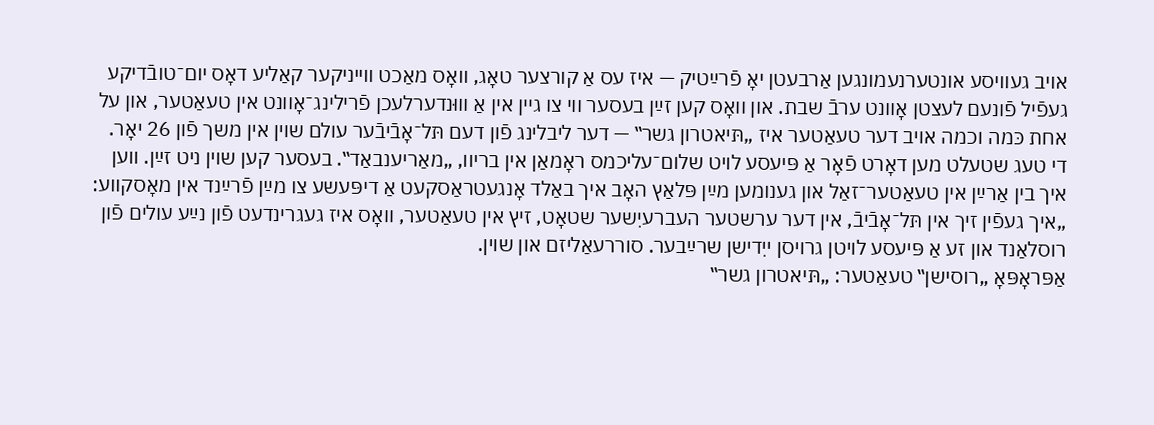אויב געוויסע אונטערנעמונגען אַרבעטן יאָ פֿרײַטיק — איז עס אַ קורצער טאָג, וואָס מאַכט ווייניקער קאַליע דאָס יום־טובֿדיקע געפֿיל פֿונעם לעצטן אָוונט ערבֿ שבת. און וואָס קען זײַן בעסער ווי צו גיין אין אַ וווּנדערלעכן פֿרילינג־אָוונט אין טעאַטער, און על אחת כּמה וכמה אויב דער טעאַטער איז „תּיאטרון גשר‟ — דער ליבלינג פֿון דעם תּל־אָבֿיבֿער עולם שוין אין משך פֿון 26 יאָר.
די טעג שטעלט מען דאָרט פֿאָר אַ פּיעסע לויט שלום־עליכמס ראָמאַן אין בריוו, „מאַריענבאַד‟. בעסער קען שוין ניט זײַן. ווען איך בין אַרײַן אין טעאַטער־זאַל און גענומען מײַן פּלאַץ האָב איך באַלד אָנגעטראַסקעט אַ דיפּעשע צו מײַן פֿרײַנד אין מאָסקווע:
„איך געפֿין זיך אין תּל־אָבֿיבֿ, אין דער ערשטער העברעיִשער שטאָט, זיץ אין טעאַטער, וואָס איז געגרינדעט פֿון נײַע עולים פֿון רוסלאַנד און זע אַ פּיעסע לויטן גרויסן ייִדישן שרײַבער. סוררעאַליזם און שוין.
אַפּראָפּאָ „רוסישן‟ טעאַטער: „תּיאטרון גשר‟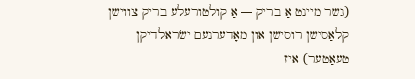(גשר מיינט אַ בריק — אַ קולטורעלע בריק צווישן קלאַסישן רוסישן און מאָדערנעם ישׂראלדיקן טעאַטער) איז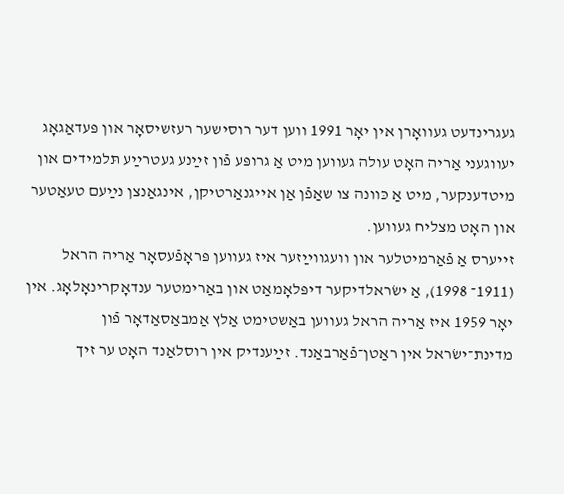געגרינדעט געוואָרן אין יאָר 1991 ווען דער רוסישער רעזשיסאָר און פּעדאַגאָג יעווגעני אַריה האָט עולה געווען מיט אַ גרופּע פֿון זײַנע געטרײַע תּלמידים און מיטדענקער, מיט אַ כּוונה צו שאַפֿן אַן אייגנאַרטיקן, אינגאַנצן נײַעם טעאַטער און האָט מצליח געווען.
זייערס אַ פֿאַרמיטלער און וועגווײַזער איז געווען פּראָפֿעסאָר אַריה הראל (1911־ 1998), אַ ישׂראלדיקער דיפּלאָמאַט און באַרימטער ענדאָקרינאָלאָג. אין יאָר 1959 איז אַריה הראל געווען באַשטימט אַלץ אַמבאַסאַדאָר פֿון מדינת־ישׂראל אין ראַטן־פֿאַרבאַנד. זײַענדיק אין רוסלאַנד האָט ער זיך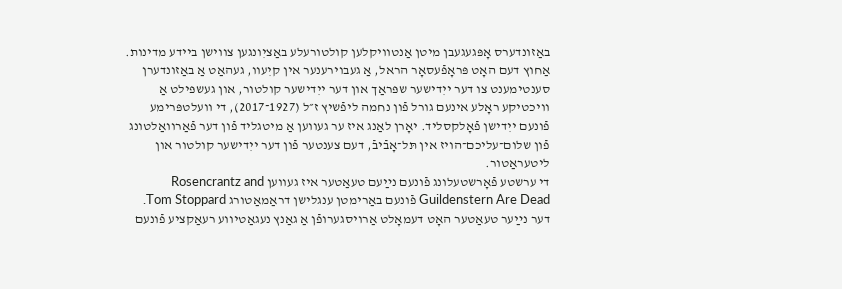באַזונדערס אָפּגעגעבן מיטן אַנטוויקלען קולטורעלע באַציִונגען צווישן ביידע מדינות. אַחוץ דעם האָט פּראָפֿעסאָר הראל, אַ געבוירענער אין קיִעוו, געהאַט אַ באַזונדערן סענטימענט צו דער ייִדישער שפּראַך און דער ייִדישער קולטור, און געשפּילט אַ וויכטיקע ראָלע אינעם גורל פֿון נחמה ליפֿשיץ ז״ל (1927־2017), די וועלטפּרימע פֿונעם ייִדישן פֿאָלקסליד. יאָרן לאַנג איז ער געווען אַ מיטגליד פֿון דער פֿאַרוואַלטונג פֿון שלום־עליכם־הויז אין תּל־אָבֿיבֿ, דעם צענטער פֿון דער ייִדישער קולטור און ליטעראַטור.
די ערשטע פֿאָרשטעלונג פֿונעם נײַעם טעאַטער איז געווען Rosencrantz and Guildenstern Are Dead פֿונעם באַרימטן ענגלישן דראַמאַטורג Tom Stoppard. דער נײַער טעאַטער האָט דעמאָלט אַרויסגערופֿן אַ גאַנץ נעגאַטיווע רעאַקציע פֿונעם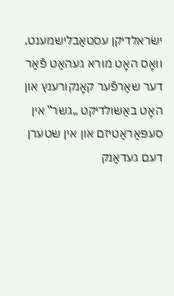ישׂראלדיקן עסטאַבלישמענט, וואָס האָט מורא געהאַט פֿאַר דער שאַרפֿער קאָנקורענץ און האָט באַשולדיקט „גשר‟ אין סעפּאַראַטיזם און אין שטערן דעם געדאַנק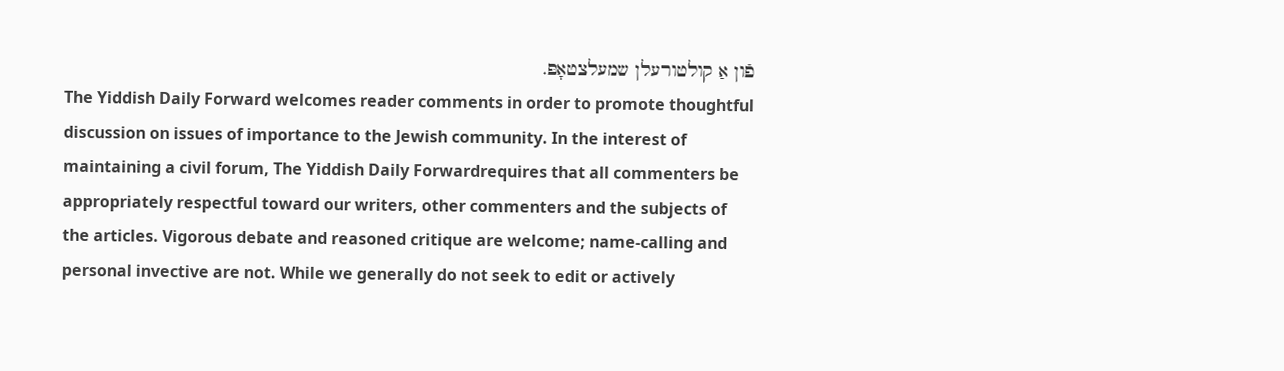פֿון אַ קולטורעלן שמעלצטאָפּ.
The Yiddish Daily Forward welcomes reader comments in order to promote thoughtful discussion on issues of importance to the Jewish community. In the interest of maintaining a civil forum, The Yiddish Daily Forwardrequires that all commenters be appropriately respectful toward our writers, other commenters and the subjects of the articles. Vigorous debate and reasoned critique are welcome; name-calling and personal invective are not. While we generally do not seek to edit or actively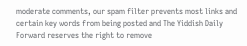moderate comments, our spam filter prevents most links and certain key words from being posted and The Yiddish Daily Forward reserves the right to remove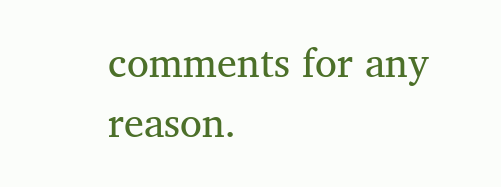comments for any reason.